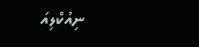ނިއުކްލިއަ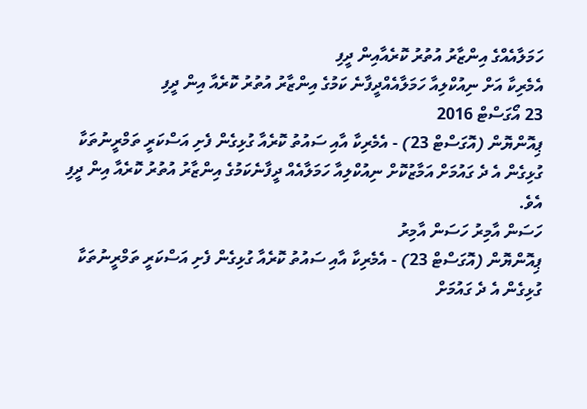ހަމަލާއެއްގެ އިންޒާރު އުތުރު ކޮރެއާއިން ދީފި
އެމެރިކާ އަށް ނިއުކްލިއާ ހަމަލާއެއްދީފާނެ ކަމުގެ އިންޒާރު އުތުރު ކޮރެއާ އިން ދީފި
23 އޯގަސްޓް 2016
ޕިއޮންޔޮން (އޮގަސްޓް 23) - އެމެރިކާ އާއި ސައުތު ކޮރެއާ ގުޅިގެން ފެށި އަސްކަރީ ތަމްރީނުތަކާ ގުޅިގެން އެ ދެ ގައުމަށް އަމާޒުކޮށް ނިއުކްލިއާ ހަމަލާއެއް ދީފާނެކަމުގެ އިންޒާރު އުތުރު ކޮރެއާ އިން ދީފި އެވެ.
ހަސަން އާމިރު ހަސަން އާމިރު
ޕިއޮންޔޮން (އޮގަސްޓް 23) - އެމެރިކާ އާއި ސައުތު ކޮރެއާ ގުޅިގެން ފެށި އަސްކަރީ ތަމްރީނުތަކާ ގުޅިގެން އެ ދެ ގައުމަށް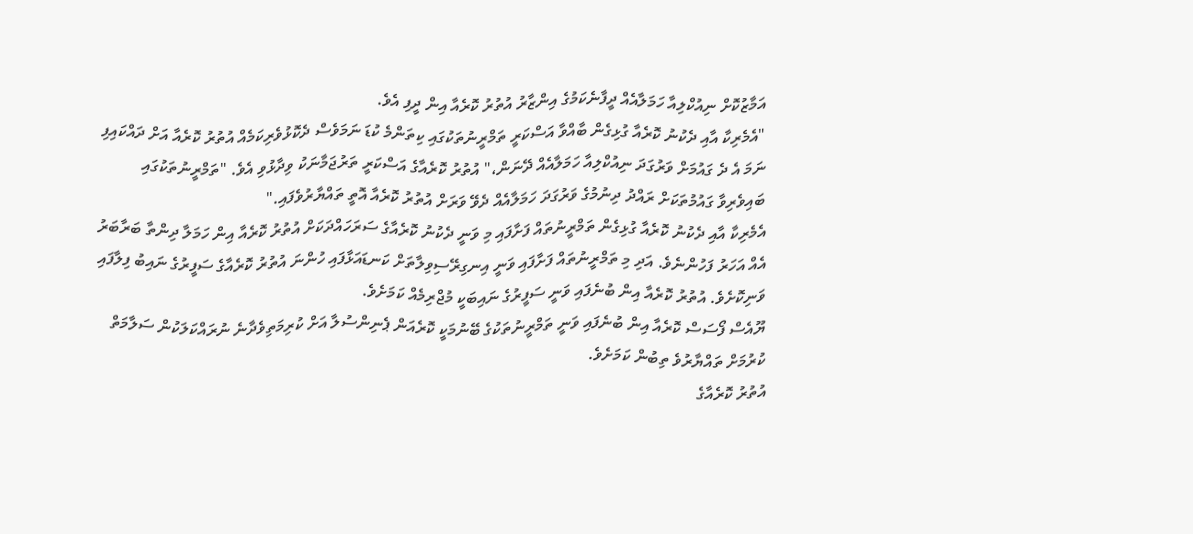އަމާޒުކޮށް ނިއުކްލިއާ ހަމަލާއެއް ދީފާނެކަމުގެ އިންޒާރު އުތުރު ކޮރެއާ އިން ދީފި އެވެ.
"އެމެރިކާ އާއި ދެކުނު ކޮރެއާ ގުޅިގެން ބާއްވާ އަސްކަރީ ތަމްރީނުތަކުގައި ކިތަންމެ ކުޑަ ނަމަވެސް ދެކޮޅުވެރިކަމެއް އުތުރު ކޮރެއާ އަށް ދައްކައިފި ނަމަ އެ ދެ ގައުމަށް ވަރުގަދަ ނިއުކްލިއާ ހަމަލާއެއް ދޭނަން،" އުތުރު ކޮރެއާގެ އަސްކަރީ ތަރުޖަމާނަކު ވިދާޅުވި އެވެ. "ތަމްރީނުތަކުގައި ބައިވެރިވާ ގައުމުތަކަށް ރައްދު ދިނުމުގެ ވަރުގަދަ ހަމަލާއެއް ދެވޭ ވަރަށް އުތުރު ކޮރެއާ އޮތީ ތައްޔާރުވެފައި."
އެމެރިކާ އާއި ދެކުނު ކޮރެއާ ގުޅިގެން ތަމްރީނުތައް ފަށާފައި މި ވަނީ ދެކުނު ކޮރެއާގެ ސަރަހައްދަކަށް އުތުރު ކޮރެއާ އިން ހަމަލާ ދިންތާ ބަރާބަރު އެއް އަހަރު ފަހުންނެވެ. އަދި މި ތަމްރީނުތައް ފަށާފައި ވަނީ އިނގިރޭސިވިލާތަށް ކަނޑައަޅާފައި ހުންނަ އުތުރު ކޮރެއާގެ ސަފީރުގެ ނައިބު ފިލާފައި ވަނިކޮށެވެ. އުތުރު ކޮރެއާ އިން ބުނެފައި ވަނީ ސަފީރުގެ ނައިބަކީ މުޖްރިމެއް ކަމަށެވެ.
ޔޫއެސް ފޯސަސް ކޮރެއާ އިން ބުނެފައި ވަނީ ތަމްރީނުތަކުގެ ބޭނުމަކީ ކޮރެއަން ޕެނިންސުލާ އަށް ކުރިމަތިވެދާނެ ނުރައްކަލަކުން ސަލާމަތް ކުރުމަށް ތައްޔާރުވެ ތިބުން ކަމަށެވެ.
އުތުރު ކޮރެއާގެ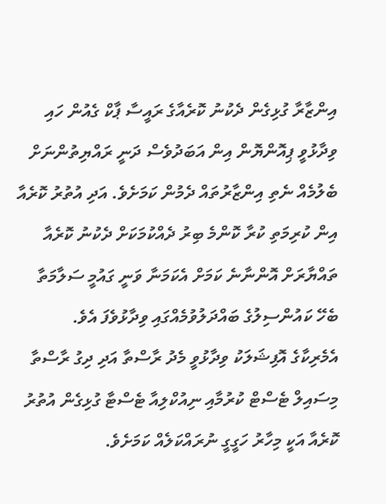އިންޒާރާ ގުޅިގެން ދެކުނު ކޮރެއާގެ ރައީސާ ޕާކް ގެއުން ހައި ވިދާޅުވީ ޕިއޮންޔޮން އިން އަބަދުވެސް ދަނީ ރައްޔިތުންނަށް ބެލުމެއް ނެތި އިންޒާރުތައް ދެމުން ކަމަށެވެ. އަދި އުތުރު ކޮރެއާ އިން ކުރިމަތި ކުރާ ކޮންމެ ބިރު ދެއްކުމަކަށް ދެކުނު ކޮރެއާ ތައްޔާރަށް އޮންނާނެ ކަމަށް އެކަމަނާ ވަނީ ގައުމީ ސަލާމަތާ ބެހޭ ކައުންސިލުގެ ބައްދަލުވުމެއްގައި ވިދާޅުވެފަ އެވެ.
އެމެރިކާގެ އޮފިޝަލަކު ވިދާޅުވީ މެދު ރާސްތާ އަދި ދިގު ރާސްތާ މިސައިލް ޓެސްޓް ކުރުމާއި ނިއުކްލިއާ ޓެސްޓާ ގުޅިގެން އުތުރު ކޮރެއާ އަކީ މިހާރު ހަގީގީ ނުރައްކަލެއް ކަމަށެވެ.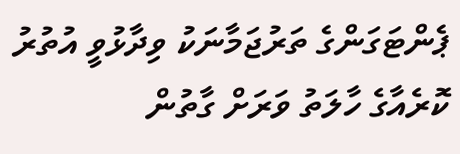ޕެންޓަގަންގެ ތަރުޖަމާނަކު ވިދާޅުވީ އުތުރު ކޮރެއާގެ ހާލަތު ވަރަށް ގާތުން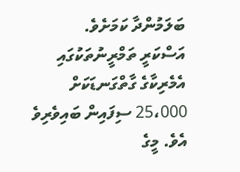ބަލަމުންދާ ކަމަށެވެ.
އަސްކަރީ ތަމްރީނުތަކުގައި އެމެރިކާގެ ގާތްގަނޑަކަށް 25،000 ސިފައިން ބައިވެރިވެ އެވެ. މީގެ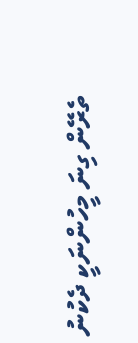ތެރޭން ގިނަ މީހުންނަކީ ދެކުނު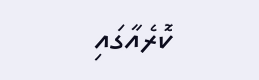ކޮރެއާގައި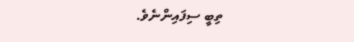ތިބީ ސިފައިންނެވެ.